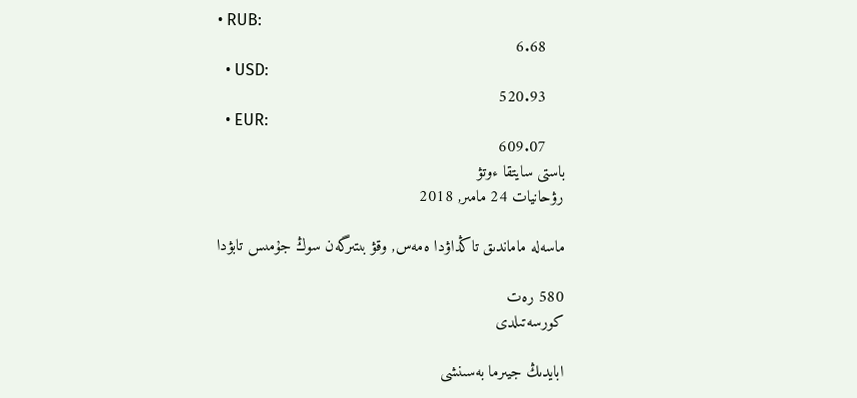• RUB:
    6.68
  • USD:
    520.93
  • EUR:
    609.07
باستى سايتقا ءوتۋ
رۋحانيات 24 مامىر, 2018

ماسەلە ماماندىق تاڭداۋدا ەمەس, وقۋ بىتىرگەن سوڭ جۇمىس تابۋدا

580 رەت
كورسەتىلدى

ابايدىڭ جيىرما بەسىنشى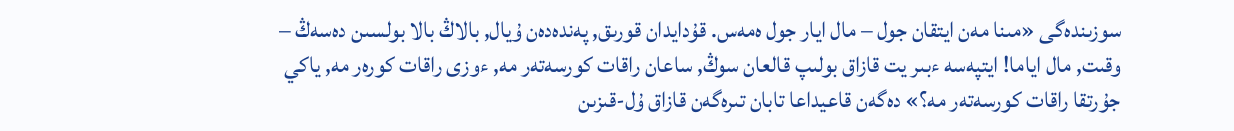سوزىندەگى «مىنا مەن ايتقان جول – مال ايار جول ەمەس. قۇدايدان قورىق, پەندەدەن ۇيال, بالاڭ بالا بولسىن دەسەڭ – وقىت, مال اياما! ايتپەسە ءبىر يت قازاق بولىپ قالعان سوڭ, ساعان راقات كورسەتەر مە, ءوزى راقات كورەر مە, ياكي جۇرتقا راقات كورسەتەر مە؟» دەگەن قاعيداعا تابان تىرەگەن قازاق ۇل-قىزىن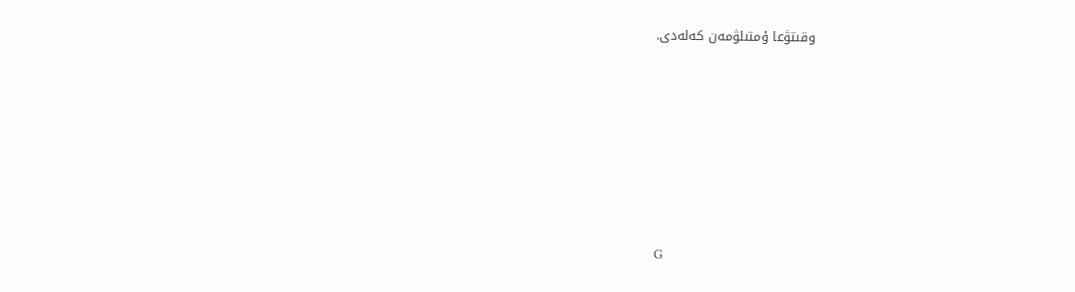وقىتۋعا ۇمتىلۋمەن كەلەدى.







G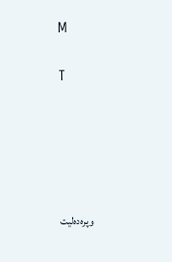M

T





وپرەدەليت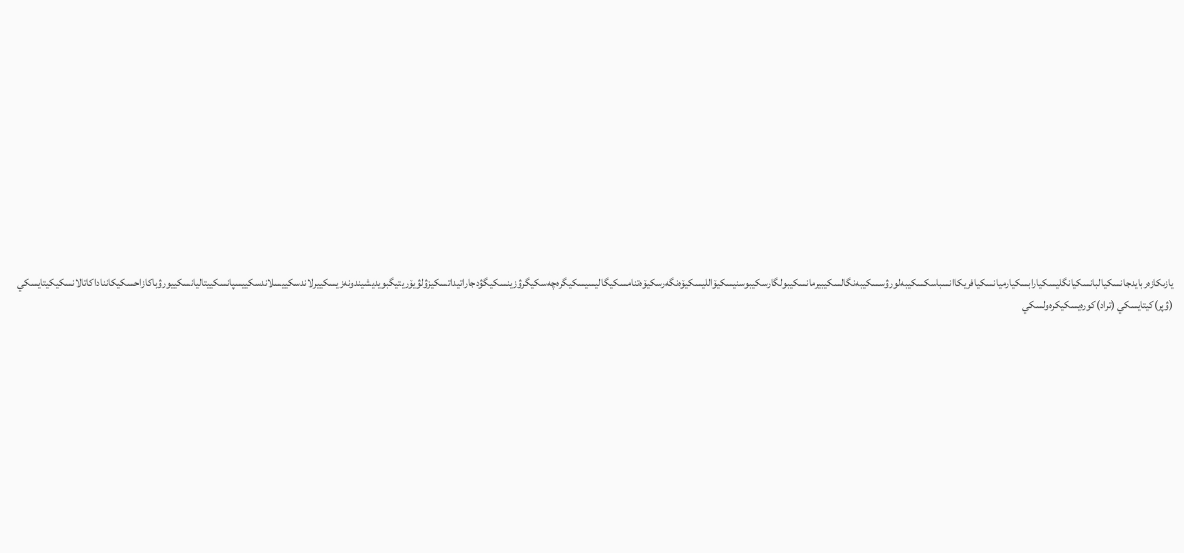يازىكازەربايدجانسكيالبانسكيانگليسكيارابسكيارميانسكيافريكاانسباسكسكيبەلورۋسسكيبەنگالسكيبيرمانسكيبولگارسكيبوسنيسكيۆالليسكيۆەنگەرسكيۆەتنامسكيگاليسيسكيگرەچەسكيگرۋزينسكيگۋدجاراتيداتسكيزۋلۋيۆريتيگبويديشيندونەزيسكييرلاندسكييسلاندسكييسپانسكييتاليانسكييورۋباكازاحسكيكانناداكاتالانسكيكيتايسكي (ۋپر)كيتايسكي (تراد)كورەيسكيكرەولسكي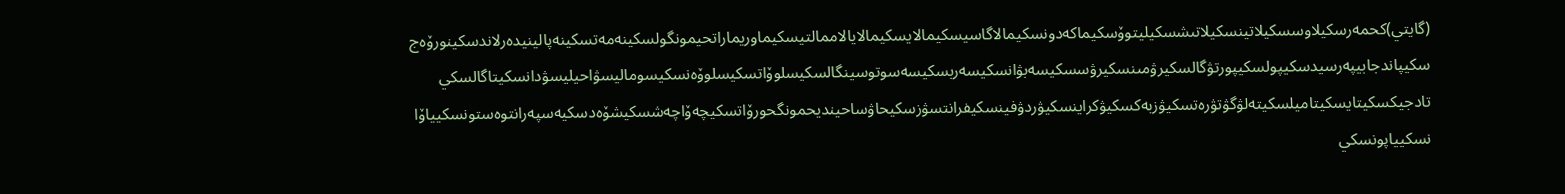(گايتي)كحمەرسكيلاوسسكيلاتينسكيلاتىشسكيليتوۆسكيماكەدونسكيمالاگاسيسكيمالايسكيمالايالاممالتيسكيماوريماراتحيمونگولسكينەمەتسكينەپالينيدەرلاندسكينورۆەجسكيپاندجابيپەرسيدسكيپولسكيپورتۋگالسكيرۋمىنسكيرۋسسكيسەبۋانسكيسەربسكيسەسوتوسينگالسكيسلوۆاتسكيسلوۆەنسكيسوماليسۋاحيليسۋدانسكيتاگالسكيتادجيكسكيتايسكيتاميلسكيتەلۋگۋتۋرەتسكيۋزبەكسكيۋكراينسكيۋردۋفينسكيفرانتسۋزسكيحاۋساحينديحمونگحورۆاتسكيچەۆاچەشسكيشۆەدسكيەسپەرانتوەستونسكيياۆانسكيياپونسكي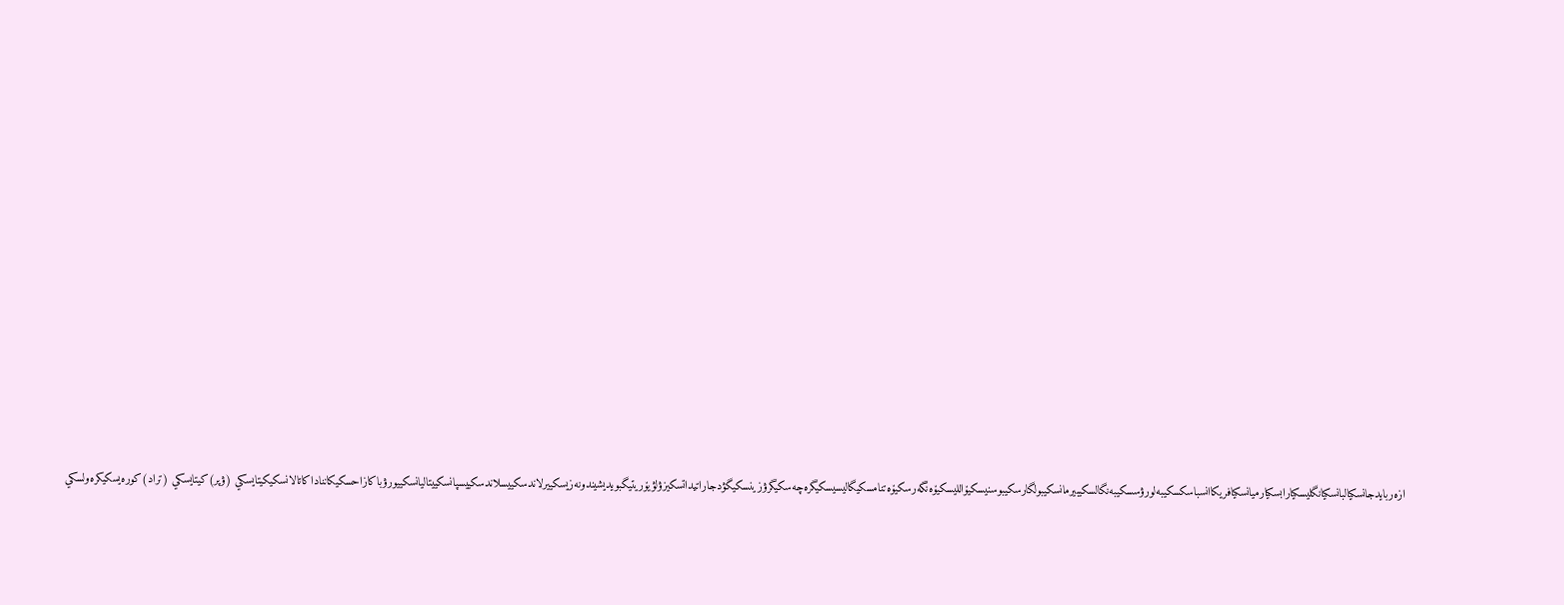ازەربايدجانسكيالبانسكيانگليسكيارابسكيارميانسكيافريكاانسباسكسكيبەلورۋسسكيبەنگالسكيبيرمانسكيبولگارسكيبوسنيسكيۆالليسكيۆەنگەرسكيۆەتنامسكيگاليسيسكيگرەچەسكيگرۋزينسكيگۋدجاراتيداتسكيزۋلۋيۆريتيگبويديشيندونەزيسكييرلاندسكييسلاندسكييسپانسكييتاليانسكييورۋباكازاحسكيكانناداكاتالانسكيكيتايسكي (ۋپر)كيتايسكي (تراد)كورەيسكيكرەولسكي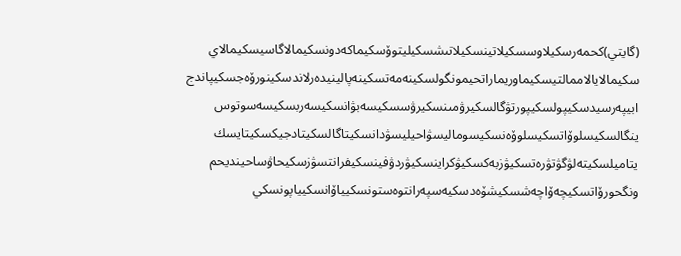(گايتي)كحمەرسكيلاوسسكيلاتينسكيلاتىشسكيليتوۆسكيماكەدونسكيمالاگاسيسكيمالايسكيمالايالاممالتيسكيماوريماراتحيمونگولسكينەمەتسكينەپالينيدەرلاندسكينورۆەجسكيپاندجابيپەرسيدسكيپولسكيپورتۋگالسكيرۋمىنسكيرۋسسكيسەبۋانسكيسەربسكيسەسوتوسينگالسكيسلوۆاتسكيسلوۆەنسكيسوماليسۋاحيليسۋدانسكيتاگالسكيتادجيكسكيتايسكيتاميلسكيتەلۋگۋتۋرەتسكيۋزبەكسكيۋكراينسكيۋردۋفينسكيفرانتسۋزسكيحاۋساحينديحمونگحورۆاتسكيچەۆاچەشسكيشۆەدسكيەسپەرانتوەستونسكيياۆانسكيياپونسكي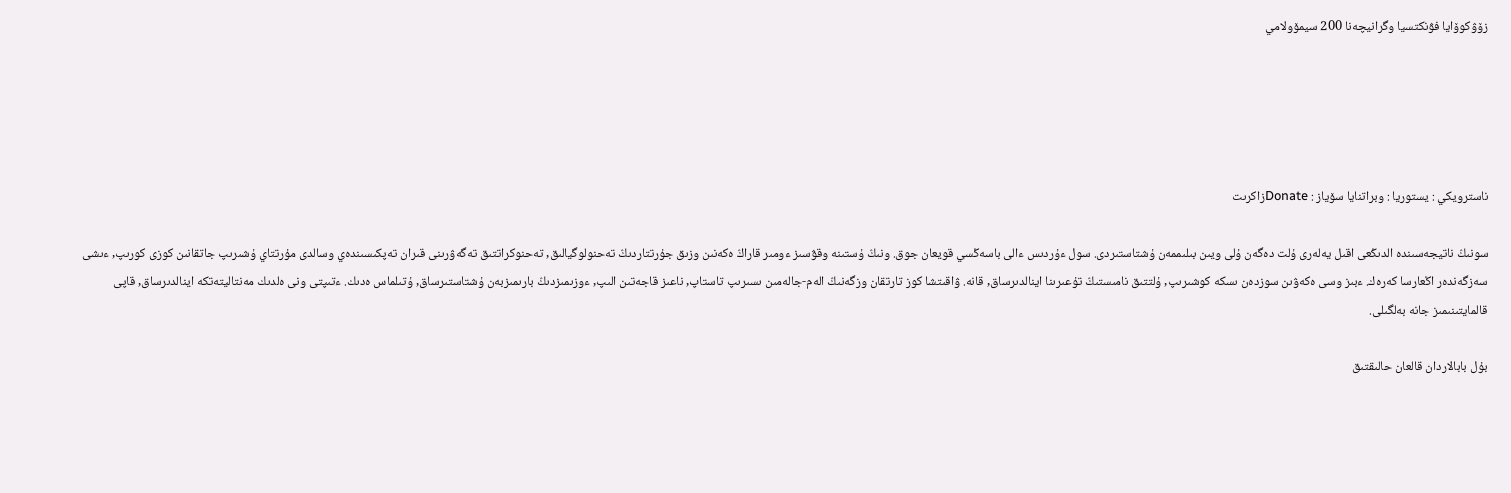زۆۋكوۆايا فۋنكتسيا وگرانيچەنا 200 سيمۆولامي





ناسترويكي : يستوريا : وبراتنايا سۆياز : Donateزاكرىت

سونىڭ ناتيجەسىندە الدىڭعى اقىل يەلەرى ۇلت دەگەن ۇلى ويىن بىلىممەن ۇشتاستىردى. سول ءۇردىس ءالى باسەڭسي قويعان جوق. ونىڭ ۇستىنە وقۋسىز ءومىر قاراڭ ەكەنىن وزىق جۇرتتاردىڭ تەحنولوگيالىق, تەحنوكراتتىق تەگەۋرىنى قىران تەپكىسىندەي وسالدى مۇرتتاي ۇشىرىپ جاتقانىن كوزى كورىپ, ءىشى سەزگەندەر اڭعارسا كەرەك. ءبىز وسى ەكەۋىن سوزدەن ىسكە كوشىرىپ, ۇلتتىق نامىستىڭ تۇعىرىنا اينالدىرساق, قانە. ۋاقىتشا كوز تارتقان وزگەنىڭ الەم-جالەمىن ىسىرىپ تاستاپ, ناعىز قاجەتىن الىپ, ءوزىمىزدىڭ بارىمىزبەن ۇشتاستىرساق, ۇتىلماس ەدىك. ءتىپتى ونى ەلدىك مەنتاليتەتكە اينالدىرساق, قاپى قالمايتىنىمىز جانە بەلگىلى.

بۇل بابالاردان قالعان حالىقتىق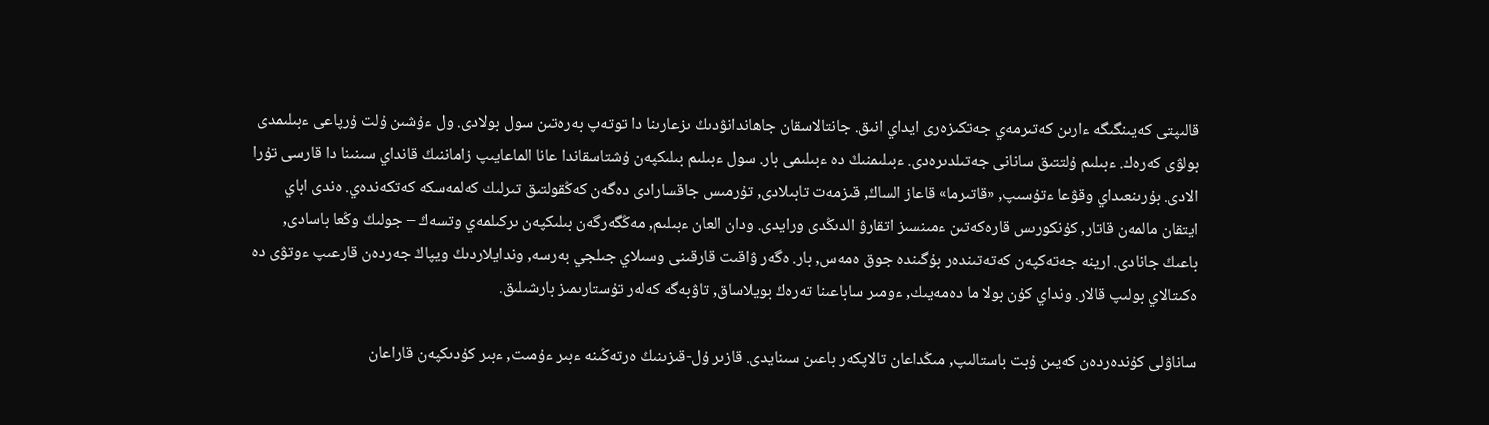قالىپتى كەيىنگىگە ءارىن كەتىرمەي جەتكىزەرى ايداي انىق. جانتالاسقان جاھاندانۋدىڭ ىزعارىنا دا توتەپ بەرەتىن سول بولادى. ول ءۇشىن ۇلت ۇرپاعى ءبىلىمدى بولۋى كەرەك. ءبىلىم ۇلتتىق سانانى جەتىلدىرەدى. ءبىلىمنىڭ دە ءبىلىمى بار. سول ءبىلىم بىلىكپەن ۇشتاسقاندا عانا الماعايىپ زاماننىڭ قانداي سىنىنا دا قارسى تۇرا الادى. بۇرىنعىداي وقۋعا ءتۇسىپ, «قاتىرما» قاعاز الساڭ, قىزمەت تابىلادى, تۇرمىس جاقسارادى دەگەن كەڭقولتىق تىرلىك كەلمەسكە كەتكەندەي. ەندى اباي ايتقان مالمەن قاتار, كۇنكورىس قارەكەتىن ءمىنسىز اتقارۋ الدىڭدى ورايدى. ودان العان ءبىلىم, مەڭگەرگەن بىلىكپەن ىركىلمەي وتسەڭ – جولىڭ وڭعا باسادى, باعىڭ جانادى. ارينە جەتەكپەن كەتەتىندەر بۇگىندە جوق ەمەس, بار. ەگەر ۋاقىت قارقىنى وسىلاي جىلجي بەرسە, وندايلاردىڭ ويپاڭ جەردەن قارعىپ ءوتۋى دە ەكىتالاي بولىپ قالار. ونداي كۇن بولا ما دەمەيىك, ءومىر ساباعىنا تەرەڭ بويلاساق, تاۋبەگە كەلەر تۇستارىمىز بارشىلىق.

ساناۋلى كۇندەردەن كەيىن ۇبت باستالىپ, مىڭداعان تالاپكەر باعىن سىنايدى. قازىر ۇل-قىزىنىڭ ەرتەڭىنە ءبىر ءۇمىت, ءبىر كۇدىكپەن قاراعان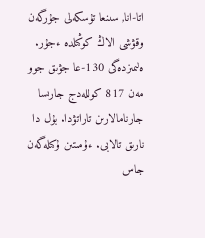اتا-انا, سىنعا تۇسكەلى جۇرگەن وقۋشى الاڭ كوڭىلدە ءجۇر. ەلىمىزدەگى 130-عا جۋىق جوو مەن 817 كوللەدج جارىسا جارنامالارىن تاراتۋدا. بۇل دا نارىق تالابى. ءۇمىتىن ۇكىلەگەن جاس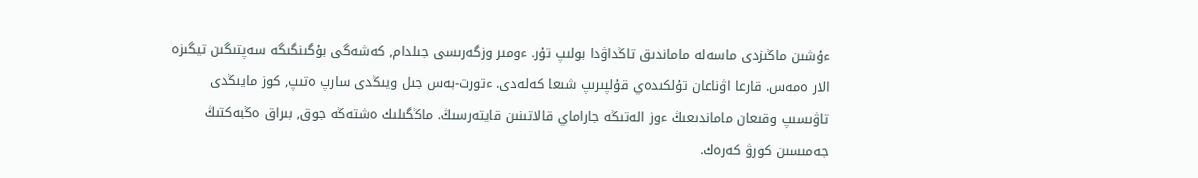ءۇشىن ماڭىزدى ماسەلە ماماندىق تاڭداۋدا بولىپ تۇر. ءومىر وزگەرىسى جىلدام, كەشەگى بۇگىنگىگە سەپتىگىن تيگىزە الار ەمەس. قارعا اۋناعان تۇلكىدەي قۇلپىرىپ شىعا كەلەدى. ءتورت-بەس جىل ويىڭدى سارپ ەتىپ, كوز مايىڭدى تاۋىسىپ وقىعان ماماندىعىڭ ءوز الەتىڭە جاراماي قالاتىنىن قايتەرسىڭ. ماڭگىلىك ەشتەڭە جوق, بىراق ەڭبەكتىڭ جەمىسىن كورۋ كەرەك.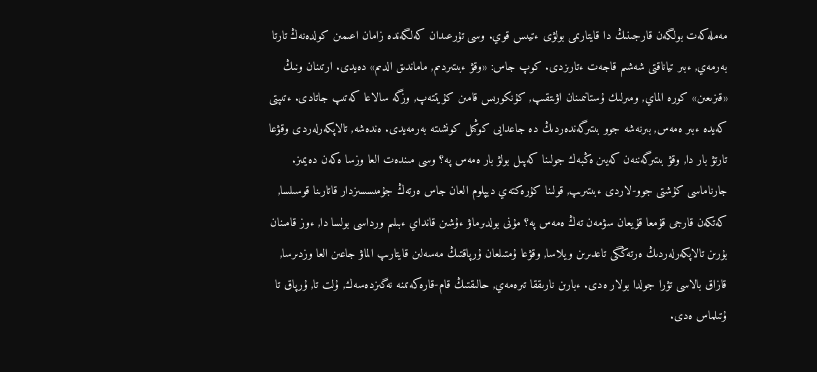مەملەكەت بولگەن قارجىنىڭ دا قايتارىمى بولۋى ءتيىس قوي. وسى تۇرعىدان كەلگەندە زامان اعىمىن كولدەنەڭ تارتا بەرمەي, ءبىر تياناقتى شەشىم قاجەت ءتارىزدى. كوپ جاس: «وقۋ ءبىتىردىم, ماماندىق الدىم» دەيدى. ارتىنان ونىڭ «قىزىعىن» كورە الماي, ومىرلىك ۇستانىمىنان اۋىتقىپ, كۇنكورىس قامىن كۇيتتەپ, وزگە سالاعا كەتىپ جاتادى. ءتىپتى كەيدە ءبىر ەمەس, بىرنەشە جوو بىتىرگەندەردىڭ دە جاعدايى كوڭىل كونشىتە بەرمەيدى. ەندەشە, تالاپكەرلەردى وقۋعا تارتۋ بار دا, وقۋ بىتىرگەننەن كەيىن ەڭبەك جولىنا كەپىل بولۋ بار ەمەس پە؟ وسى مىندەت العا وزسا ەكەن دەيمىز. جارناماسى كۇشتى جوو-لاردى ءبىتىرىپ, قولىنا كۇرەكتەي ديپلوم العان جاس ەرتەڭ جۇمىسسىزدار قاتارىنا قوسىلسا, كەتكەن قارجى قۇمعا قۇيعان سۋمەن تەڭ ەمەس پە؟ مۇنى بولدىرماۋ ءۇشىن قانداي ءبىلىم ورداسى بولسا دا, ءوز قامىنان بۇرىن تالاپكەرلەردىڭ ەرتەڭگى تاعدىرىن ويلاسا, وقۋعا ۇمتىلعان ۇرپاقتىڭ مەسەلىن قايتارىپ الماۋ جاعىن العا وزدىرسا, قازاق بالاسى تۋرا جولدا بولار ەدى. ءبارىن نارىققا تىرەمەي, حالىقتىڭ قام-قارەكەتىنە نەگىزدەسەك, ۇلت تا, ۇرپاق تا ۇتىلماس ەدى.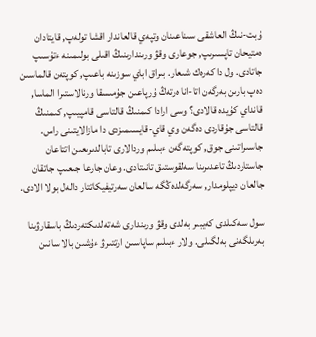ۇبت-نىڭ العاشقى سىناعىنان وتپەي قالعاندار اقشا تولەپ, قايتادان ەمتيحان تاپسىرىپ, جوعارى وقۋ ورىندارىنىڭ اقىلى بولىمىنە ءتۇسىپ جاتادى. ول دا كەرەك شىعار. بىراق اباي سوزىنە باعىپ, كوپتەن قالماسىن دەپ بارىن بەرگەن اتا-انا ەرتەڭ ۇرپاعىن جۇمىسقا ورنالاستىرا الماسا, قانداي كۇيدە قالادى؟ وسى ارادا كىمنىڭ قالتاسى قامپيىپ, كىمنىڭ قالتاسى جۇقاردى دەگەن وي قاي-قايسىمىزدى دا مازالايتىنى راس. جاسىراتىنى جوق, كوپتەگەن ءبىلىم وردالارى تابالدىرىعىن اتتاعان جاستاردىڭ تاعدىرىنا سەلقوستىق تانىتادى. وعان جارعا جىعىپ جاتقان جالعان ديپلومدار, سەرگەلدەڭگە سالعان سەرتيفيكاتتار دالەل بولا الادى.

سول سەكىلدى كەيبىر بەلدى وقۋ ورىندارى شەتەلدىكتەردىڭ باسقارۋىنا بەرىلگەنى بەلگىلى. ولار ءبىلىم ساپاسىن ارتتىرۋ ءۇشىن بالا سانىن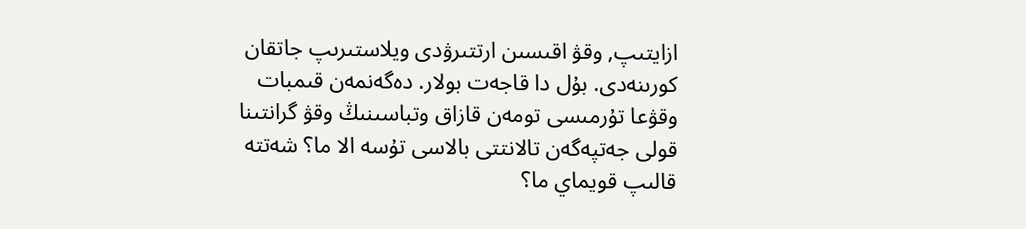ازايتىپ, وقۋ اقىسىن ارتتىرۋدى ويلاستىرىپ جاتقان كورىنەدى. بۇل دا قاجەت بولار. دەگەنمەن قىمبات وقۋعا تۇرمىسى تومەن قازاق وتباسىنىڭ وقۋ گرانتىنا قولى جەتپەگەن تالانتتى بالاسى تۇسە الا ما؟ شەتتە قالىپ قويماي ما؟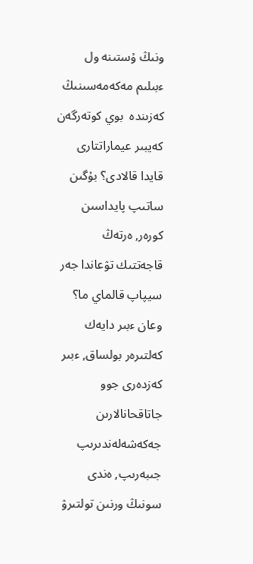ونىڭ ۇستىنە ول ءبىلىم مەكەمەسىنىڭ كەزىندە  بوي كوتەرگەن كەيبىر عيماراتتارى قايدا قالادى؟ بۇگىن ساتىپ پايداسىن كورەر, ەرتەڭ قاجەتتىك تۋعاندا جەر سيپاپ قالماي ما؟ وعان ءبىر دايەك كەلتىرەر بولساق, ءبىر كەزدەرى جوو جاتاقحانالارىن جەكەشەلەندىرىپ جىبەرىپ, ەندى سونىڭ ورنىن تولتىرۋ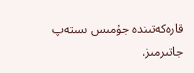قارەكەتىندە جۇمىس ىستەپ جاتىرمىز.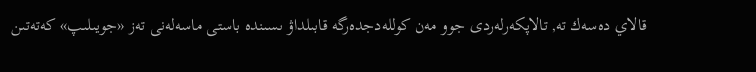قالاي دەسەك تە, تالاپكەرلەردى جوو مەن كوللەدجدەرگە قابىلداۋ ىسىندە باستى ماسەلەنى تەز «جويىلىپ» كەتەتىن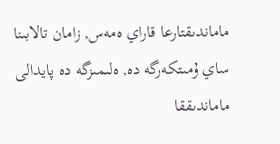ماماندىقتارعا قاراي ەمەس, زامان تالابىنا ساي ۇمىتكەرگە دە, ەلىمىزگە دە پايدالى ماماندىققا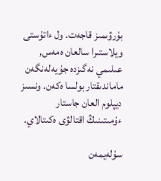بۇرۋىمىز قاجەت. ول ءاتۇستى ويلاستىرا سالعان ەمەس, عىلىمي نەگىزدە جۇيەلەنگەن ماماندىقتار بولسا ەكەن. ونسىز ديپلوم العان جاستار ءۇمىتىنىڭ اقتالۋى ەكىتالاي.

سۇلەيمەن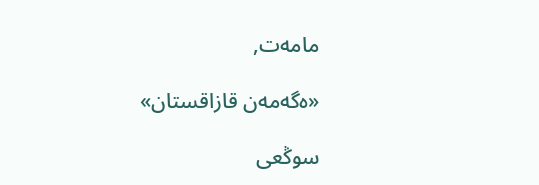مامەت,

«ەگەمەن قازاقستان»

سوڭعى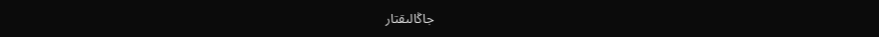جاڭالىقتار